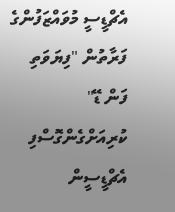އެޗްޑީސީ މުވައްޒަފުންގެ ފަރާތުން "ފިޔަވަތި ފަން ޑޭ" ކުރިއަށްގެންގޮސްފި
އެޗްޑީސީން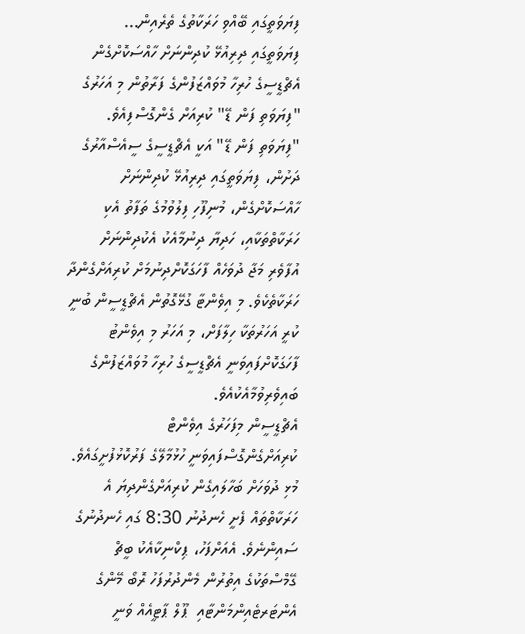ފިޔަވަތީގައި ބޭއްވި ހަރަކާތުގެ ތެރެއިން...
ފިޔަވަތީގައި ދިރިއުޅޭ ކުދިންނަށް ހާއްސަކޮށްގެން އެޗްޑީސީގެ ހުރިހާ މުވައްޒަފުންގެ ފަރާތުން މި އަހަރުގެ "ފިޔަވަތި ފަން ޑޭ" ކުރިއަށް ގެންގޮސްފިއެވެ.
"ފިޔަވަތި ފަން ޑޭ" އަކީ އެޗްޑީސީގެ ސީއެސްއާރުގެ ދަށުން، ފިޔަވަތީގައި ދިރިއުޅޭ ކުދިންނަށް ހާއްސަކޮށްގެން، މުނިފޫހި ފިލުވުމުގެ ތަފާތު އެކި ހަރަކާތްތަކާއި، ހަދިޔާ ދިނުމާއެކު އެކުދިންނަށް އުފާވެރި މަޖާ ދުވަހެއް ފާހަގަކޮށްދިނުމަށް ކުރިއަށްގެންދާ ހަރަކާތެކެވެ. މި އިވެންޓާ ގުޅޭގޮތުން އެޗްޑީސީން ބުނީ ކުރީ އަހަރުތަކާ ހިލާފަށް، މި އަހަރު މި އިވެންޓު ފާހަގަކޮށްފައިވަނީ އެޗްޑީސީގެ ހުރިހާ މުވައްޒަފުންގެ ބައިވެރިވުމާއެކުއެވެ.
އެޗްޑީސީން މިފަހަރުގެ އިވެންޓް ކުރިއަށްގެންގޮސްފައިވަނީ ހުޅުމާލޭގެ ފަރުކޮޅުފުށީގައެވެ. މުޅި ދުވަހަށް ބަހާލައިގެން ކުރިއަށްގެންދިޔަ އެ ހަރަކާތްތައް ފެށީ ހެނދުނު 8:30 ގައި ހެނދުނުގެ ސައިންނެވެ. އެއަށްފަހު، ޕިކްނިކާއެކު ބީޗް ގޭމްސްތަކުގެ އިތުރުން މެންދުރުފަހު ރޮބޯ މޭންގެ އެންޓަރޓެއިންމަންޓާއި  ޕޫލް ޕާޓީއެއް ވަނީ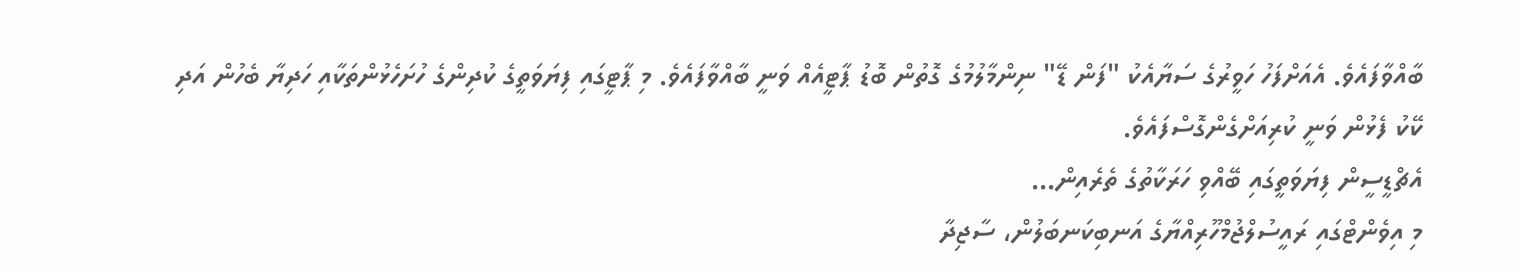ބާއްވާފައެވެ. އެއަށްފަހު ހަވީރުގެ ސަޔާއެކު "ފަން ޑޭ" ނިންމާލުމުގެ ގޮތުން ބޮޑު ޕާޓީއެއް ވަނީ ބާއްވާފައެވެ. މި ޕާޓީގައި ފިޔަވަތީގެ ކުދިންގެ ހުށަހެޅުންތަކާއި ހަދިޔާ ބެހުން އަދި ކޭކު ފެޅުން ވަނީ ކުރިއަށްގެންގޮސްފައެވެ.
އެޗްޑީސީން ފިޔަވަތީގައި ބޭއްވި ހަރަކާތުގެ ތެރެއިން...
މި އިވެންޓްގައި ރައީސުލްޖުމްހޫރިއްޔާގެ އަނބިކަނބަލުން، ސާޖިދާ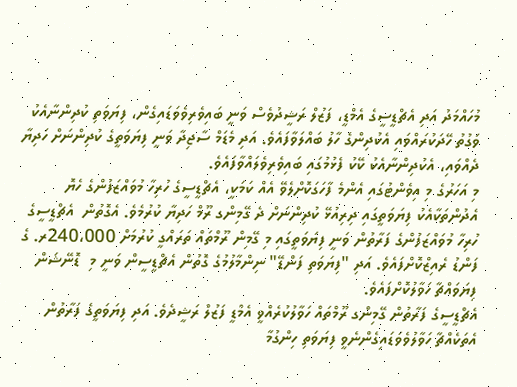މުހައްމަދު އަދި އެޗްޑީސީގެ އެމްޑީ، ފަޒުލް ރަޝީދުވެސް ވަނީ ބައިވެރިވެވަޑައިގެން، ފިޔަވަތި ކުދިންނާއެކު ވަގުތު ހޭދަކުރައްވައި އެކުދިންގެ ހާލު ބައްލަވާފައެވެ. އަދި މެޑަމް ސާޖިދާ ވަނީ ފިޔަވަތީގެ ކުދިންނަށް ހަދިޔާ ދެއްވައި، އެކުދިންނާއެކު ކޭކު ފެޅުމުގައި ބައިވެރިވެލައްވާފައެވެ.
މި އަހަރުގެ މި އިވެންޓުގައި އެންމެ ފާހަގަކޮށްލެވޭ އެއް ކަމަކީ، އެޗްޑީސީގެ ހުރިހާ މުވައްޒަފުންގެ ހެޔޮ އެދުންތަކާއެކު ފިޔަވަތީގައި ދިރިއުޅޭ ކުދިންނަށް ދެ ގޭމިންގ ރޫމް ހަދިޔާ ކުރުމެވެ. އެގޮތުން  އެޗްޑީސީގެ ހުރިހާ މުވައްޒަފުންގެ ފަރާތުން ވަނީ ފިޔަވަތީގައި މި ގޭމިން ރޫމްތައް ތަރައްގީ ކުރުމަށް 240،000ރ. ގެ ފަންޑު ރެއިޒްކޮށްފައެވެ. އަދި "ފިޔަވަތި ފަންޑޭ" ނިންމާލުމުގެ ގޮތުން އެޗްޑީސީން ވަނީ މި  ޑޮނޭޝަން ފިޔަވައްޗާ ހަވާލުކޮށްފައެވެ.
އެޗްޑީސީގެ ފަރާތުން ގޭމިންގ ރޫމްތައް ހަވާލުކުރެއްވީ އެމްޑީ ފަޒުލް ރަޝީދެވެ. އަދި ފިޔަވަތީގެ ފަރާތުން އެތަކެއްޗާ ހަވާލުވެވަޑައިގެންނެވީ ފިޔަވަތި ހިންގުމާ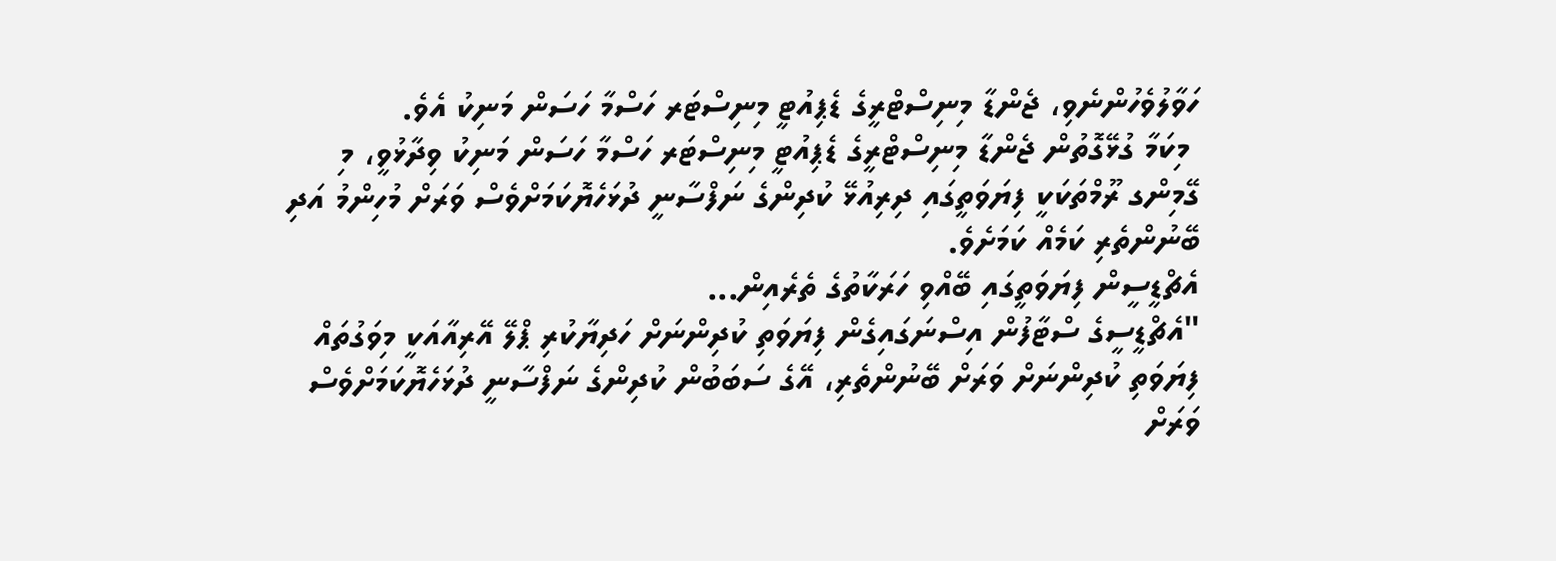ހަވާލުވެހުންނެވި، ޖެންޑާ މިނިސްޓްރީގެ ޑެޕިއުޓީ މިނިސްޓަރ ހަސްމާ ހަސަން މަނިކު އެވެ.
 މިކަމާ ގުޅޭގޮތުން ޖެންޑާ މިނިސްޓްރީގެ ޑެޕިއުޓީ މިނިސްޓަރ ހަސްމާ ހަސަން މަނިކު ވިދާޅުވީ، މި ގޭމިންގ ރޫމްތަކަކީ ފިޔަވަތީގައި ދިރިއުޅޭ ކުދިންގެ ނަފްސާނީ ދުޅަހެޔޮކަމަށްވެސް ވަރަށް މުހިންމު އަދި ބޭނުންތެރި ކަމެއް ކަމަށެވެ.
އެޗްޑީސީން ފިޔަވަތީގައި ބޭއްވި ހަރަކާތުގެ ތެރެއިން...
"އެޗްޑީސީގެ ސްޓާފުން އިސްނަގައިގެން ފިޔަވަތި ކުދިންނަށް ހަދިޔާކުރި ޕްލޭ އޭރިއާއަކީ މިވަގުތައް ފިޔަވަތި ކުދިންނަށް ވަރަށް ބޭނުންތެރި، އޭގެ ސަބަބުން ކުދިންގެ ނަފްސާނީ ދުޅަހެޔޮކަމަށްވެސް ވަރަށް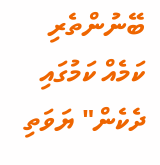ބޭނުންތެރި ކަމެއް ކަމުގައި ދެކެން" ޔަވަތި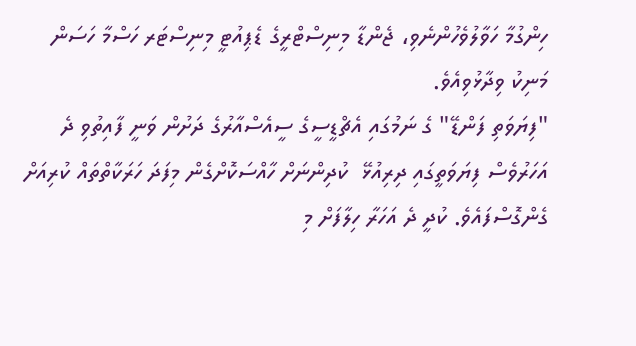ހިންގުމާ ހަވާލުވެހުންނެވި، ޖެންޑާ މިނިސްޓްރީގެ ޑެޕިއުޓީ މިނިސްޓަރ ހަސްމާ ހަސަން މަނިކު ވިދާޅުވިއެވެ.
"ފިޔަވަތި ފަންޑޭ" ގެ ނަމުގައި އެޗްޑީސީގެ ސީއެސްއާރުގެ ދަށުން ވަނީ ފާއިތުވި ދެ އަހަރުވެސް ފިޔަވަތީގައި ދިރިއުޅޭ  ކުދިންނަށް ހާއްސަކޮށްގެން މިފަދަ ހަރަކާތްތައް ކުރިއަށް ގެންގޮސްފައެވެ. ކުދީ ދެ އަހަރާ ހިލާފަށް މި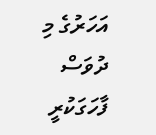އަހަރުގެ މި ދުވަސް ފާހަގަކުރީ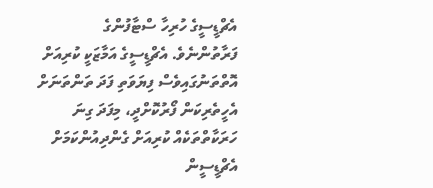އެޗްޑީސީގެ ހުރިހާ ސްޓާފުންގެ ފަރާތުންނެވެ. އެޗްޑީސީގެ އަމާޒަކީ ކުރިއަށް އޮތްތަނުގައިވެސް ފިޔަވަތި ފަދަ ތަންތަނަށް އެހީތެރިކަން ފޯރުކޮށްދީ، މިފަދަ ގިނަ ހަރަކާތްތަކެއް ކުރިއަށް ގެންދިއުންކަމަށް އެޗްޑީސީން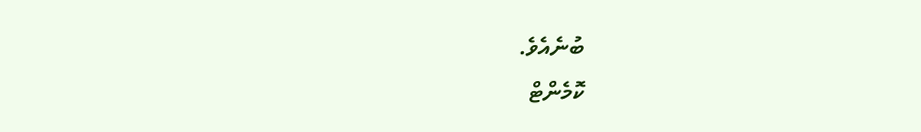ބުނެއެވެ.
ކޮމެންޓް